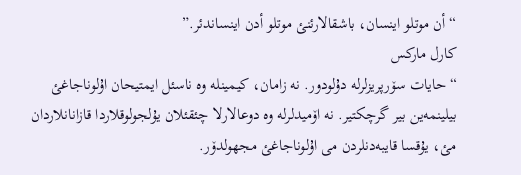“أن موتلو اینسان، باشقالارئنئ موتلو أدن اینساندئر.”
کارل مارکس
“حایات سۆرپریزلرلە دۇلودور. نە زامان، کیمینلە وە ناسئل ایمتیحان اۇلوناجاغئ بیلینمەین بیر گرچکتیر. نە اۆمیدلرلە وە دوعالارلا چئقئلان یۇلجولوقلاردا قازانانلاردان مئ، یۇقسا قایبەدنلردن می اۇلوناجاغئ مجهولدۆر.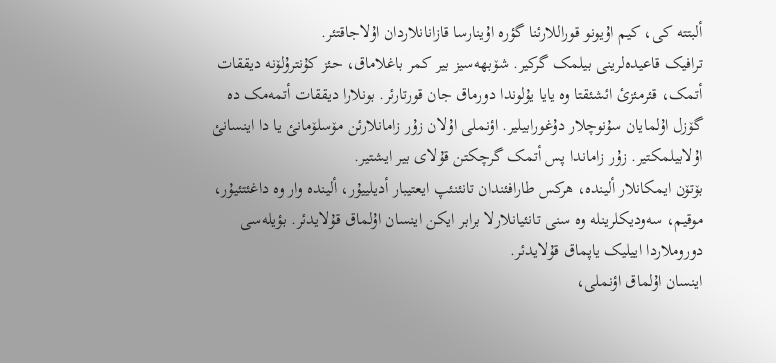ألبتتە کی، کیم اۇیونو قوراللارئنا گؤرە اۇینارسا قازانانلاردان اۇلاجاقتئر.
ترافیک قاعیدەلرینی بیلمک گرکیر. شۆبهەسیز بیر کمر باغلاماق، حئز کۇنترۇلۆنە دیققات أتمک، قئرمئزئ ائشئقتا وە یایا یۇلوندا دورماق جان قورتارئر. بونلارا دیققات أتمەمک دە گۆزل اۇلمایان سۇنوچلار دۇغورابیلیر. اؤنملی اۇلان زۇر زامانلارئن مۆسلۆمانئ یا دا اینسانئ اۇلابیلمکتیر. زۇر زاماندا پس أتمک گرچکتن قۇلای بیر ایشتیر.
بۆتۆن ایمکانلار ألیندە، هرکس طارافئندان تانئنئپ ایعتیبار أدیلییۇر، ألیندە وار وە داغئتئیۇر، موقیم، سەودیکلرینلە وە سنی تانئیانلارلا برابر ایکن اینسان اۇلماق قۇلایدئر. بؤیلەسی دوروملاردا اییلیک یاپماق قۇلایدئر.
اینسان اۇلماق اؤنملی،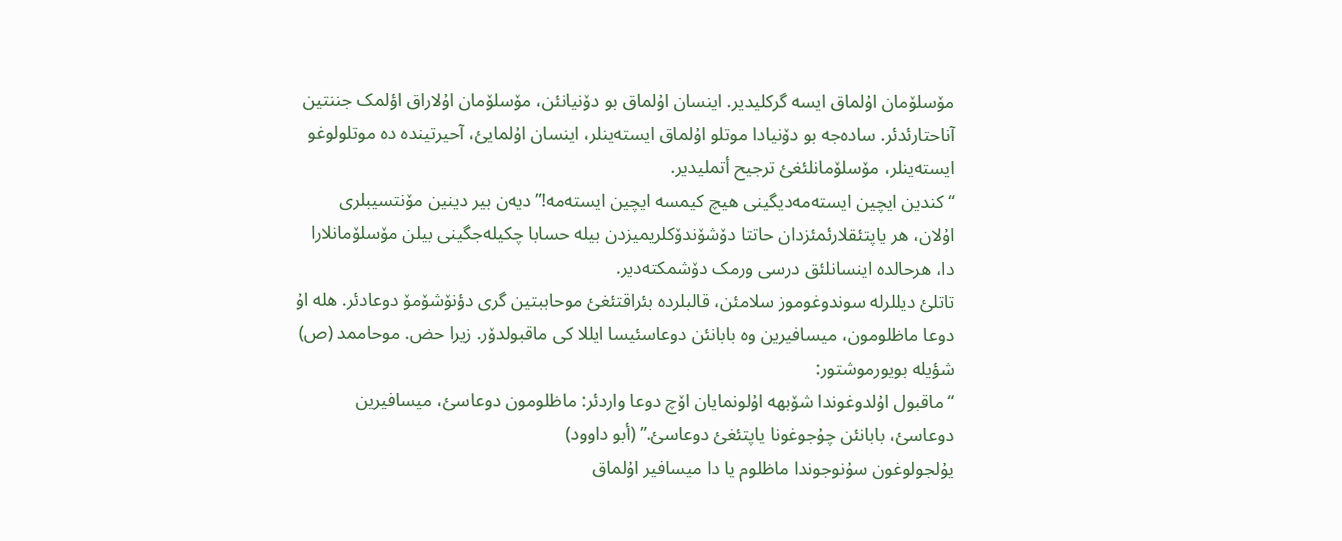مۆسلۆمان اۇلماق ایسە گرکلیدیر. اینسان اۇلماق بو دۆنیانئن، مۆسلۆمان اۇلاراق اؤلمک جننتین آناحتارئدئر. سادەجە بو دۆنیادا موتلو اۇلماق ایستەینلر، اینسان اۇلمایئ، آحیرتیندە دە موتلولوغو ایستەینلر، مۆسلۆمانلئغئ ترجیح أتملیدیر.
“کندین ایچین ایستەمەدیگینی هیچ کیمسە ایچین ایستەمە!” دیەن بیر دینین مۆنتسیبلری اۇلان، هر یاپتئقلارئمئزدان حاتتا دۆشۆندۆکلریمیزدن بیلە حسابا چکیلەجگینی بیلن مۆسلۆمانلارا دا، هرحالدە اینسانلئق درسی ورمک دۆشمکتەدیر.
تاتلئ دیللرلە سوندوغوموز سلامئن، قالبلردە بئراقتئغئ موحاببتین گری دؤنۆشۆمۆ دوعادئر. هلە اۇ دوعا ماظلومون، میسافیرین وە بابانئن دوعاسئیسا ایللا کی ماقبولدۆر. زیرا حض. موحاممد (ص) شؤیلە بویورموشتور:
“ماقبول اۇلدوغوندا شۆبهە اۇلونمایان اۆچ دوعا واردئر: ماظلومون دوعاسئ، میسافیرین دوعاسئ، بابانئن چۇجوغونا یاپتئغئ دوعاسئ.” (أبو داوود)
یۇلجولوغون سۇنوجوندا ماظلوم یا دا میسافیر اۇلماق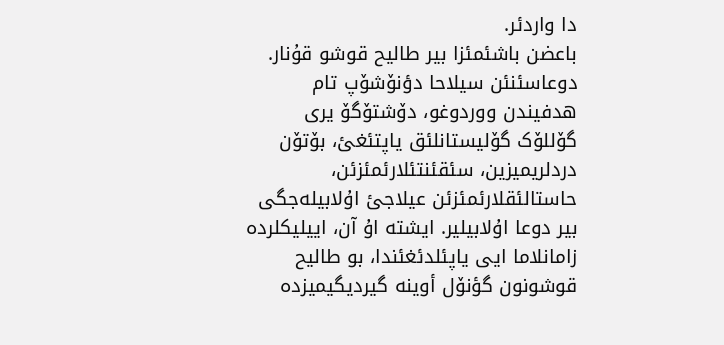دا واردئر.
باعضن باشئمئزا بیر طالیح قوشو قۇنار. دوعاسئنئن سیلاحا دؤنۆشۆپ تام هدفیندن ووردوغو، دۆشتۆگۆ یری گۆللۆک گۆلیستانلئق یاپتئغئ، بۆتۆن دردلریمیزین، سئقئنتئلارئمئزئن، حاستالئقلارئمئزئن عیلاجئ اۇلابیلەجگی بیر دوعا اۇلابیلیر. ایشتە اۇ آن، اییلیکلردە زامانلاما ایی یاپئلدئغئندا، بو طالیح قوشونون گؤنۆل أوینە گیردیگیمیزدە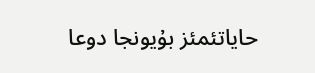حایاتئمئز بۇیونجا دوعا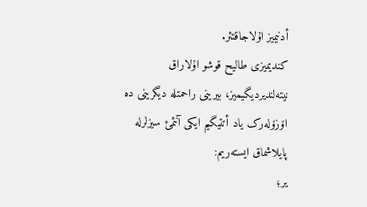أدنیمیز اۇلاجاقتئر.
کندیمیزی طالیح قوشو اۇلاراق نیتەلندیردیگیمیز، بیرینی راحمتلە دیگرینی دە اۆزۆلەرک یاد أتتیگیم ایکی آنئمئ سیزلرلە پایلاشماق ایستەریم:
یر؛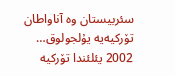سئربیستان وە آناواطان تۆرکیەیە یۇلجولوق…
2002 یئلئندا تۆرکیە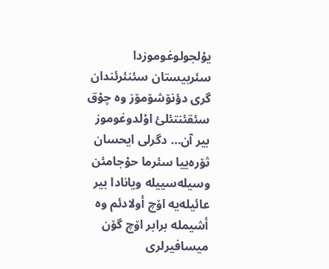یۇلجولوغوموزدا سئربیستان سئنئرئندان گری دؤنۆشۆمۆز وە چۇق سئقئنتئلئ اۇلدوغوموز بیر آن… دگرلی ایحسان ثۆرەییا سئرما حۇجامئن وسیلەسییلە ویانادا بیر عائیلەیە اۆچ أولادئم وە أشیملە برابر اۆچ گۆن میسافیرلری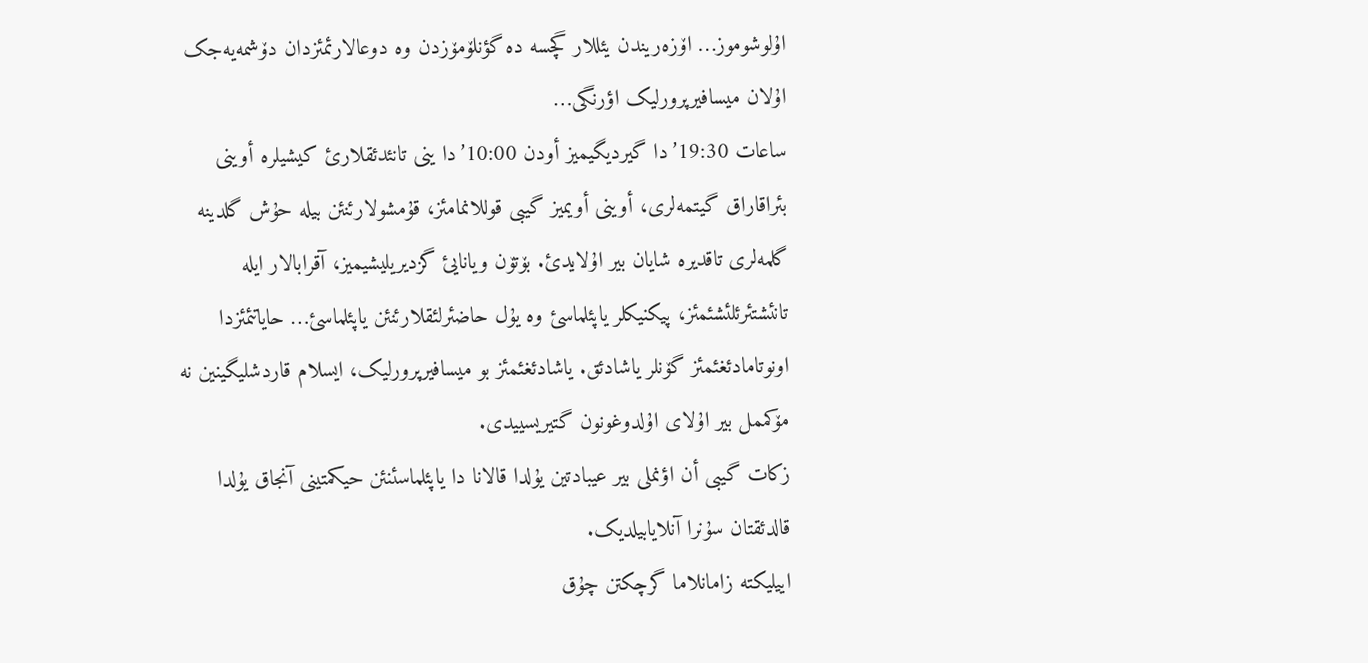اۇلوشوموز… اۆزەریندن یئللار گچسە دە گؤنلۆمۆزدن وە دوعالارئمئزدان دۆشمەیەجک اۇلان میسافیرپرورلیک اؤرنگی…
ساعات 19:30’دا گیردیگیمیز أودن 10:00’دا ینی تانئدئقلارئ کیشیلرە أوینی بئراقاراق گیتمەلری، أوینی أویمیز گیبی قوللانمامئز، قۇمشولارئنئن بیلە حۇش گلدینە گلمەلری تاقدیرە شایان بیر اۇلایدئ. بۆتۆن ویانایئ گزدیریلیشیمیز، آقرابالار ایلە تانئشتئرئلئشئمئز، پیکنیکلر یاپئلماسئ وە یۇل حاضئرلئقلارئنئن یاپئلماسئ… حایاتئمئزدا اونوتامادئغئمئز گۆنلر یاشادئق. یاشادئغئمئز بو میسافیرپرورلیک، ایسلام قاردشلیگینین نە مۆکممل بیر اۇلای اۇلدوغونون گتیریسییدی.
زکات گیبی أن اؤنملی بیر عیبادتین یۇلدا قالانا دا یاپئلماسئنئن حیکمتینی آنجاق یۇلدا قالدئقتان سۇنرا آنلایابیلدیک.
اییلیکتە زامانلاما گرچکتن چۇق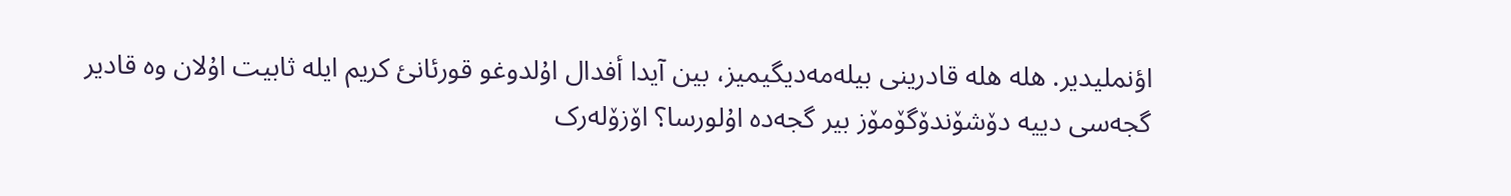اؤنملیدیر. هلە هلە قادرینی بیلەمەدیگیمیز، بین آیدا أفدال اۇلدوغو قورئانئ کریم ایلە ثابیت اۇلان وە قادیر گجەسی دییە دۆشۆندۆگۆمۆز بیر گجەدە اۇلورسا؟ اۆزۆلەرک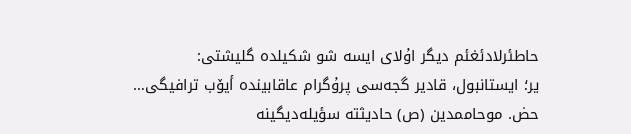حاطئرلادئغئم دیگر اۇلای ایسە شو شکیلدە گلیشتی:
یر؛ ایستانبول، قادیر گجەسی پرۇگرام عاقابیندە أیۆب ترافیگی…
حض. موحاممدین (ص) حادیثتە سؤیلەدیگینە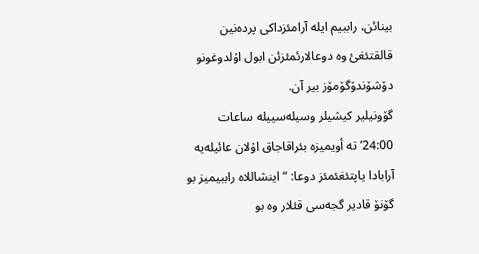بینائن، راببیم ایلە آرامئزداکی پردەنین قالقتئغئ وە دوعالارئمئزئن ابول اۇلدوغونو دۆشۆندۆگۆمۆز بیر آن.
گۆونیلیر کیشیلر وسیلەسییلە ساعات 24:00’تە أویمیزە بئراقاجاق اۇلان عائیلەیە آرابادا یاپتئغئمئز دوعا: “اینشاللاە راببیمیز بو گۆنۆ قادیر گجەسی قئلار وە بو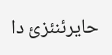حایرئنئزئ دا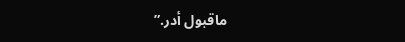ماقبول أدر.”